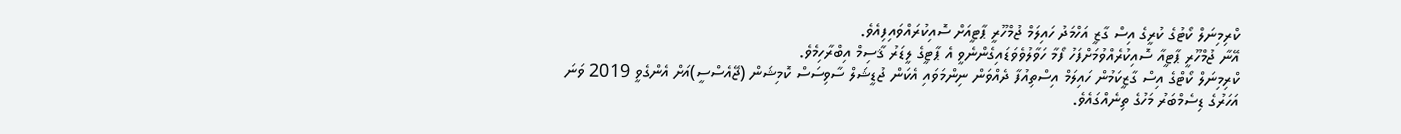ކްރިމިނަލް ކޯޓުގެ ކުރީގެ އިސް ގާޒީ އަހްމަދު ހައިލަމް ޖުމްހޫރީ ޕާޓީއަށް ސޮއިކުރައްވައިފިއެވެ.
އޭނާ ޖުމްހޫރީ ޕާޓީއާ ސޮއިކުރެއްވުމަށްފަހު ފޯމާ ހަވާލުވެވަޑައިގެންނެވީ އެ ޕާޓީގެ ލީޑަރު ޤާސިމް އިބްރާހިމެވެ.
ކްރިމިނަލް ކޯޓްގެ އިސް ގާޒީކަމުން ހައިލަމް އިސްތިއުފާ ދެއްވަން ނިންމަވައި އެކަން ޖުޑީޝަލް ސާވިސަސް ކޮމިޝަން (ޖޭއެސްސީ)އަށް އެންގެވީ 2019 ވަނަ އަހަރުގެ ޑިސެމްބަރު މަހުގެ ތިނެއްގައެވެ.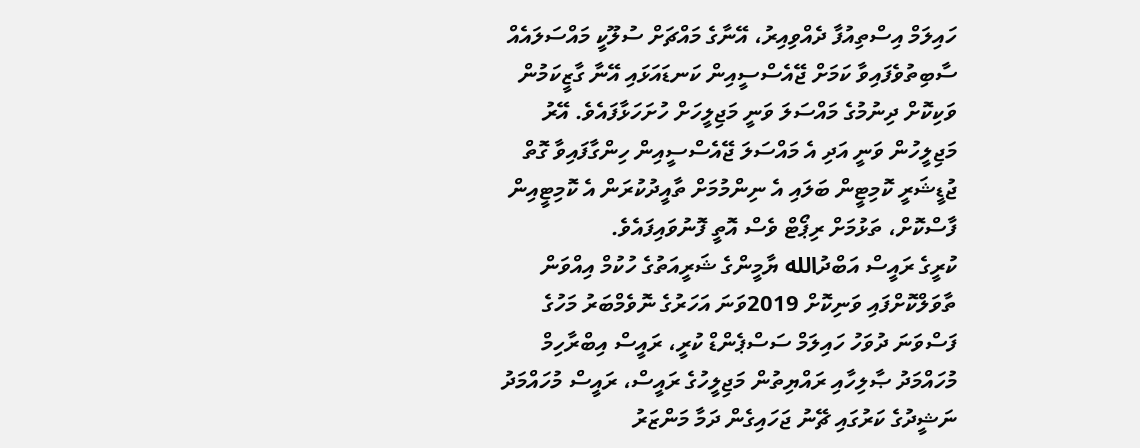ހައިލަމް އިސްތިއުފާ ދެއްވިއިރު، އޭނާގެ މައްޗަށް ސުލޫކީ މައްސަލައެއް ސާބިތުވެފައިވާ ކަމަށް ޖޭއެސްސީއިން ކަނޑައަޅައި އޭނާ ގާޒީކަމުން ވަކިކޮށް ދިނުމުގެ މައްސަލަ ވަނީ މަޖިލީހަށް ހުށަހަޅާފައެވެ. އޭރު މަޖިލީހުން ވަނީ އަދި އެ މައްސަލަ ޖޭއެސްސީއިން ހިންގާފައިވާ ގޮތް ޖުޑީޝަރީ ކޮމިޓީން ބަލައި އެ ނިންމުމަށް ތާއީދުކުރަން އެ ކޮމިޓީއިން ފާސްކޮށް، ތަޅުމަށް ރިޕޯޓް ވެސް އޮތީ ފޮނުވައިފައެވެ.
ކުރީގެ ރައީސް އަބްދުالله ޔާމީންގެ ޝަރީއަތުގެ ހުކުމް އިއްވަން ތާވަލްކޮށްފައި ވަނިކޮށް 2019ވަނަ އަހަރުގެ ނޮވެމްބަރު މަހުގެ ފަސްވަނަ ދުވަހު ހައިލަމް ސަސްޕެންޑް ކުރީ، ރައީސް އިބްރާހިމް މުހައްމަދު ޞާލިހާއި ރައްޔިތުން މަޖިލީހުގެ ރައީސް، ރައީސް މުހައްމަދު ނަޝީދުގެ ކަރުގައި ޗޭނު ޖަހައިގެން ދަމާ މަންޒަރު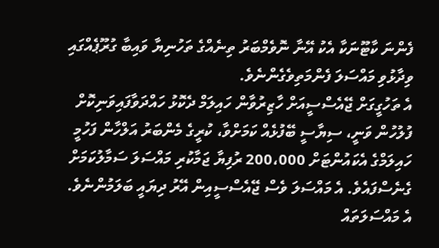ފެންނަ ކާޓޫނަކާ އެކު އޭނާ ނޮވެމްބަރު ތިނެއްގެ ތަހުނިޔާ ވައިބާ ގުރޫޕެއްގައި ވިދާޅުވި މައްސަލަ ފެންމަތިވެގެންނެވެ.
އެ ތަހުގީގަށް ޖޭއެސްސީއަށް ހާޒިރުވާން ހައިލަމް ދެކޮޅު ހައްދަވާފައިވަނިކޮށް ފުލުހުން ވަނީ، ސިޔާސީ ބޭފުޅެއް ކަމަށްވާ، ކުރީގެ މެންބަރު އަލްހާން ފަހުމީ ހައިލަމްގެ އެކައުންޓަށް 200،000 ރުފިޔާ ޖަމާކުރި މައްސަލަ ސަމާލުކަމަށް ގެނެސްފައެވެ. އެ މައްސަލަ ވެސް ޖޭއެސްސީއިން އޭރު ދިޔައީ ބަލަމުންނެވެ.
އެ މައްސަލަތައް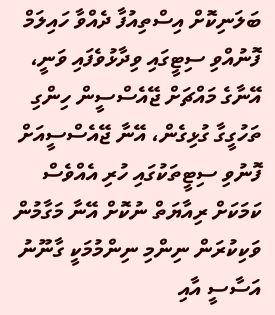ބަލަނިކޮށް އިސްތިއުފާ ދެއްވާ ހައިލަމް ފޮނުއްވި ސިޓީގައި ވިދާޅުވެފައި ވަނީ، އޭނާގެ މައްޗަށް ޖޭއެސްސީން ހިންގި ތަހުގީގާ ގުޅިގެން، އޭނާ ޖޭއެސްސީއަށް ފޮނުވި ސިޓީތަކުގައި ހުރި އެއްވެސް ކަމަކަށް ރިއާޔަތް ނުކޮށް އޭނާ މަގާމުން ވަކިކުރަން ނިންމި ނިންމުމަކީ ގާނޫނު އަސާސީ އާއި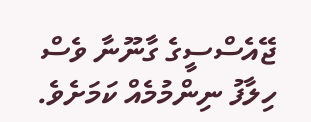ޖޭއެސްސީގެ ގާނޫނާ ވެސް ހިލާފު ނިންމުމެއް ކަމަށެވެ.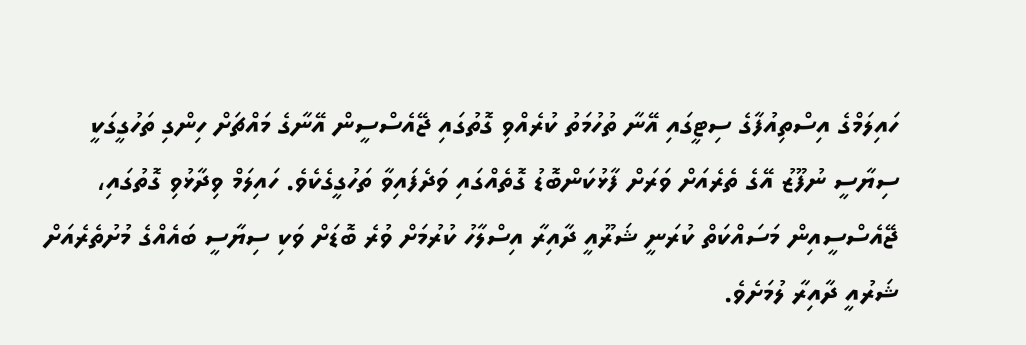ހައިލަމްގެ އިސްތިއުފާގެ ސިޓީގައި އޭނާ ތުހުމަތު ކުރެއްވި ގޮތުގައި ޖޭއެސްސީން އޭނާގެ މައްޗަށް ހިންގި ތަހުގީގަކީ ސިޔާސީ ނުފޫޒު އޭގެ ތެރެއަށް ވަރަށް ފާޅުކަންބޮޑު ގޮތެއްގައި ވަދެފައިވާ ތަހުގީގެކެވެ. ހައިލަމް ވިދާޅުވި ގޮތުގައި، ޖޭއެސްސީއިން މަސައްކަތް ކުރަނީ ޝަރޫއީ ދާއިރާ އިސްލާހު ކުރުމަށް ވުރެ ބޮޑަށް ވަކި ސިޔާސީ ބައެއްގެ މުށުތެރެއަށް ޝަރުއީ ދާއިރާ ލުމަށެވެ.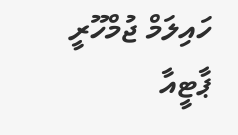ހައިލަމް ޖުމްހޫރީ ޕާޓީއާ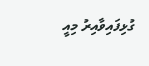ގުޅިފައިވާއިރު މިއީ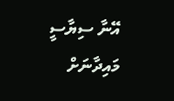އޭނާ ސިޔާސީ މައިދާނަށް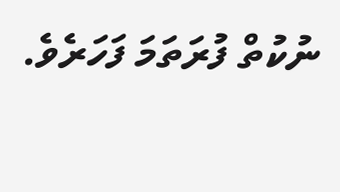ނުކުތް ފުރަތަމަ ފަހަރެވެ.